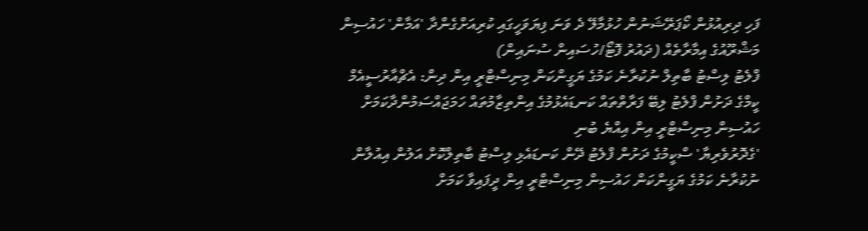ފަހި ދިރިއުޅުން ކޯޕަރޭޝަނުން ހުޅުމާލޭ ދެ ވަނަ ފިޔަވަހީގައި ކުރިއަށްގެންދާ 'އަމާން' ހައުސިން މަޝްރޫއުގެ އިމާރާތެއް (ދައުރު ފޮޓޯ/ހުސައިން ސުނައިން)
ފްލެޓު ލިސްޓު ބާތިލް ނުކުރާނެ ކަމުގެ ޔަގީންކަން މިނިސްޓްރީ އިން ދިން: އެޗްއާރުސީއެމް
ކީމްގެ ދަށުން ފްލެޓު ލިބޭ ފަރާތްތައް ކަނޑައެޅުމުގެ އިންތިޒާމުތައް ހަމަޖައްސަމުންދާކަމަށް ހައުސިން މިނިސްޓްރީ އިން އިއްޔެ ބުނި
'ގެދޮރުވެރިޔާ' ސްކީމުގެ ދަށުން ފްލެޓު ދޭން ކަނޑައެޅި ލިސްޓު ބާތިލްކޮށް އަލުން އިއުލާން ނުކުރާނެ ކަމުގެ ޔަގީންކަން ހައުސިން މިނިސްޓްރީ އިން ދީފައިވާ ކަމަށް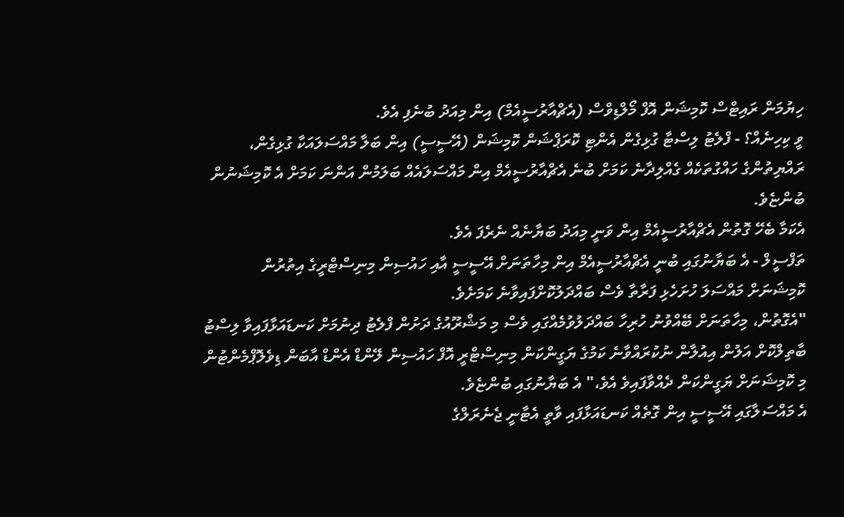ހިޔުމަން ރައިޓްސް ކޮމިޝަން އޮފް މޯލްޑިވްސް (އެޗްއާރުސީއެމް) އިން މިއަދު ބުނެފި އެވެ.
ވީ ކިހިނެއް؟ - ފްލެޓު ލިސްޓާ ގުޅިގެން އެންޓި ކޮރަޕްޝަން ކޮމިޝަން (އޭސީސީ) އިން ބަލާ މައްސަލައަކާ ގުޅިގެން، ރައްޔިތުންގެ ހައްގުތަކެއް ގެއްލިދާނެ ކަމަށް ބުނެ އެޗްއާރުސީއެމް އިން މައްސަލައެއް ބަލަމުން އަންނަ ކަމަށް އެ ކޮމިޝަނުން ބުންޏެވެ.
އެކަމާ ބެހޭ ގޮތުން އެޗްއާރުސީއެމް އިން ވަނީ މިއަދު ބަޔާނެއް ނެރެފަ އެވެ.
ތަފްސީލް - އެ ބަޔާނުގައި ބުނީ އެޗްއާރުސީއެމް އިން މިހާތަނަށް އޭސީސީ އާއި ހައުސިން މިނިސްޓްރީގެ އިތުރުން ކޮމިޝަނަށް މައްސަލަ ހުށަހެޅި ފަރާތާ ވެސް ބައްދަލުކޮށްފައިވާނެ ކަމަށެވެ.
"އެގޮތުން، މިހާތަނަށް ބޭއްވުނު ހުރިހާ ބައްދަލުވުމެއްގައި ވެސް މި މަޝްރޫއުގެ ދަށުން ފްލެޓު ދިނުމަށް ކަނޑައަޅާފައިވާ ލިސްޓު ބާތިލްކޮށް އަލުން އިއުލާން ނުކުރައްވާނެ ކަމުގެ ޔަގީންކަން މިނިސްޓްރީ އޮފް ހައުސިން ލޭންޑް އެންޑް އާބަން ޑިވެލޮޕްމެންޓުން މި ކޮމިޝަނަށް ޔަގީންކަން ދެއްވާފައިވެ އެވެ،" އެ ބަޔާނުގައި ބުންޏެވެ.
އެ މައްސަލާގައި އޭސީސީ އިން ގޮތެއް ކަނޑައަޅާފައި ވާތީ އެޓާނީ ޖެނެރަލްގެ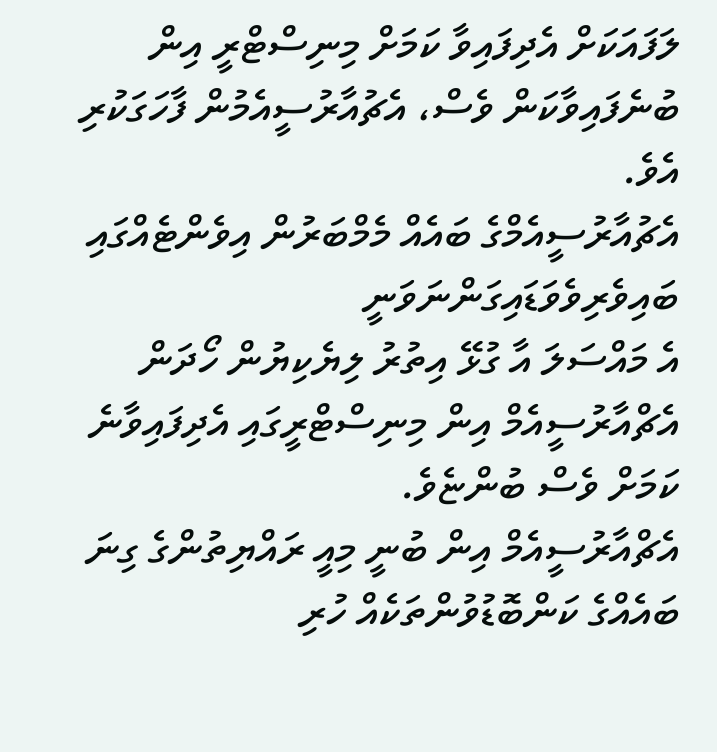ލަފައަކަށް އެދިފައިވާ ކަމަށް މިނިސްޓްރީ އިން ބުނެފައިވާކަން ވެސް، އެޗުއާރުސީއެމުން ފާހަގަކުރި އެވެ.
އެޗުއާރުސީއެމްގެ ބައެއް މެމްބަރުން އިވެންޓެއްގައި ބައިވެރިވެވަޑައިގަންނަވަނީ
އެ މައްސަލަ އާ ގުޅޭ އިތުރު ލިޔެކިޔުން ހޯދަން އެޗްއާރުސީއެމް އިން މިނިސްޓްރީގައި އެދިފައިވާނެ ކަމަށް ވެސް ބުންޏެވެ.
އެޗްއާރުސީއެމް އިން ބުނީ މިއީ ރައްޔިތުންގެ ގިނަ ބައެއްގެ ކަންބޮޑުވުންތަކެއް ހުރި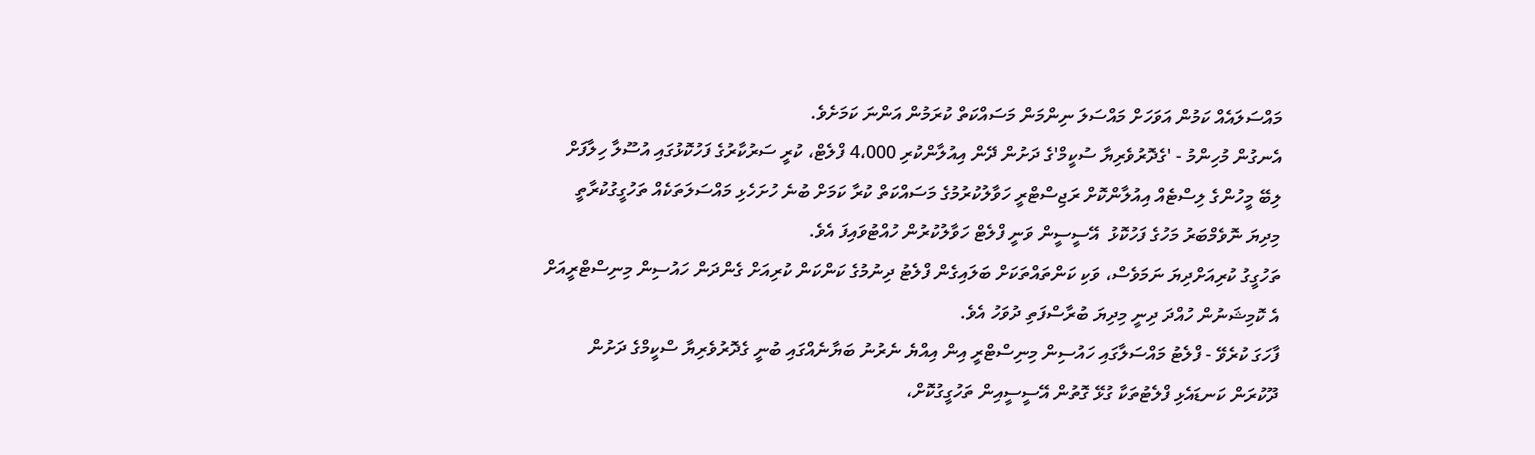މައްސަލައެއް ކަމުން އަވަހަށް މައްސަލަ ނިންމަން މަސައްކަތް ކުރަމުން އަންނަ ކަމަށެވެ.
އެނގުން މުހިންމު - 'ގެދޮރުވެރިޔާ ސުކީމް'ގެ ދަށުން ދޭން އިއުލާންކުރި 4،000 ފްލެޓް، ކުރީ ސަރުކާރުގެ ފަހުކޮޅުގައި އުސޫލާ ހިލާފަށް ލިބޭ މީހުންގެ ލިސްޓެއް އިއުލާންކޮށް ރަޖިސްޓްރީ ހަވާލުކުރުމުގެ މަސައްކަތް ކުރާ ކަމަށް ބުނެ ހުށަހެޅި މައްސަލަތަކެއް ތަހުގީގުކުރާތީ މިދިޔަ ނޮވެމްބަރު މަހުގެ ފަހުކޮޅު  އޭސީސީން ވަނީ ފްލެޓް ހަވާލުކުރުން ހުއްޓުވައިފަ އެވެ.
ތަހުގީގު ކުރިއަށްދިޔަ ނަމަވެސް، ވަކި ކަންތައްތަކަށް ބަލައިގެން ފްލެޓު ދިނުމުގެ ކަންކަން ކުރިއަށް ގެންދަން ހައުސިން މިނިސްޓްރީއަށް އެ ކޮމިޝަނުން ހުއްދަ ދިނީ މިދިޔަ ބުރާސްފަތި ދުވަހު އެވެ.
ފާހަގަ ކުރެވޭ - ފްލެޓު މައްސަލާގައި ހައުސިން މިނިސްޓްރީ އިން އިއްޔެ ނެރުނު ބަޔާނެއްގައި ބުނީ ގެދޮރުވެރިޔާ ސްކީމްގެ ދަށުން ދޫކުރަން ކަނޑައެޅި ފްލެޓުތަކާ ގުޅޭ ގޮތުން އޭސީސީއިން ތަހުގީގުކޮށް،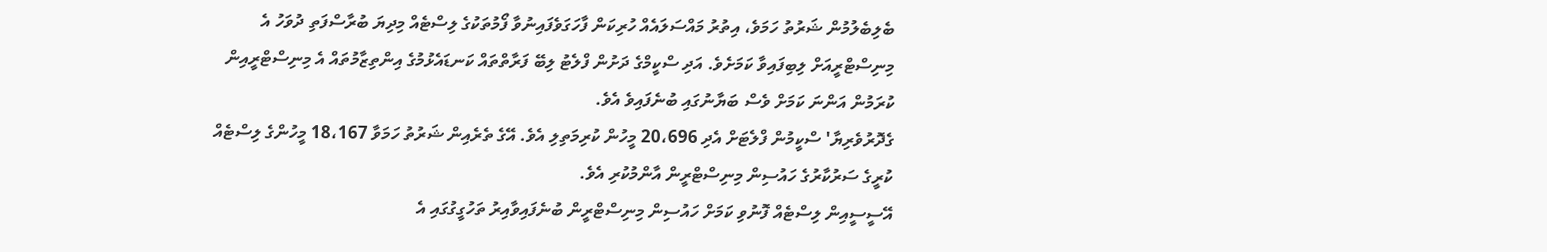ބެލިބެލުމުން ޝަރުތު ހަމަވެ، އިތުރު މައްސަލައެއް ހުރިކަން ފާހަގަވެފައިނުވާ ފޯމުތަކުގެ ލިސްޓެއް މިދިޔަ ބުރާސްފަތި ދުވަހު އެ މިނިސްޓްރީއަށް ލިބިފައިވާ ކަމަށެވެ. އަދި ސްކީމްގެ ދަށުން ފްލެޓު ލިބޭ ފަރާތްތައް ކަނޑައެޅުމުގެ އިންތިޒާމުތައް އެ މިނިސްޓްރީއިން ކުރަމުން އަންނަ ކަމަށް ވެސް ބަޔާނުގައި ބުނެފައިވެ އެވެ.
ގެދޮރުވެރިޔާ' ސްކީމުން ފްލެޓަށް އެދި 20،696 މީހުން ކުރިމަތިލި އެވެ. އޭގެ ތެރެއިން ޝަރުތު ހަމަވާ 18،167 މީހުންގެ ލިސްޓެއް ކުރީގެ ސަރުކާރުގެ ހައުސިން މިނިސްޓްރީން އާންމުކުރި އެވެ.
އޭސީސީއިން ލިސްޓެއް ފޮނުވި ކަމަށް ހައުސިން މިނިސްޓްރީން ބުނެފައިވާއިރު ތަހުގީގުގައި އެ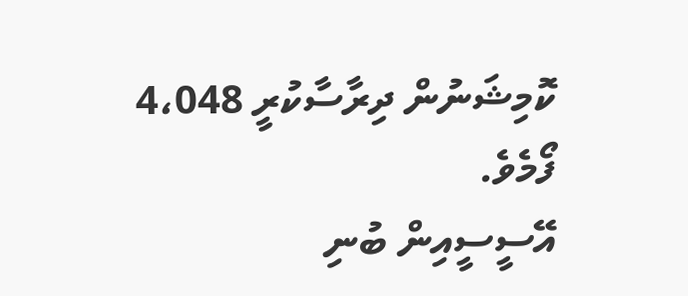ކޮމިޝަނުން ދިރާސާކުރީ 4،048 ފޯމެވެ.
އޭސީސީއިން ބުނި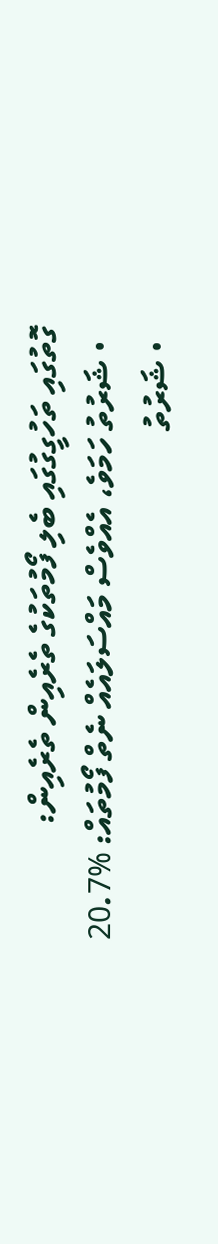ގޮތުގައި ތަހުގީގުގައި ބެލި ފޯމުތަކުގެ ތެރެއިން ތެރެއިން:
  • ޝަރުތު ހަމަވެ، އެއްވެސް މައްސަލައެއް ނެތް ފޯމުތައް: %20.7
  • ޝަރުތު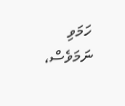ހަމަވި ނަމަވެސް،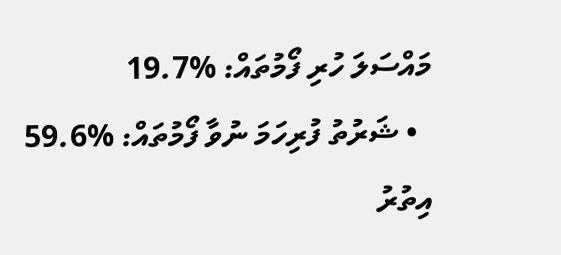މައްސަލަ ހުރި ފޯމުތައް: %19.7
  • ޝަރުތު ފުރިހަމަ ނުވާ ފޯމުތައް: %59.6
އިތުރު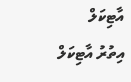އާޓިކަލް
އިތުރު އާޓިކަލް